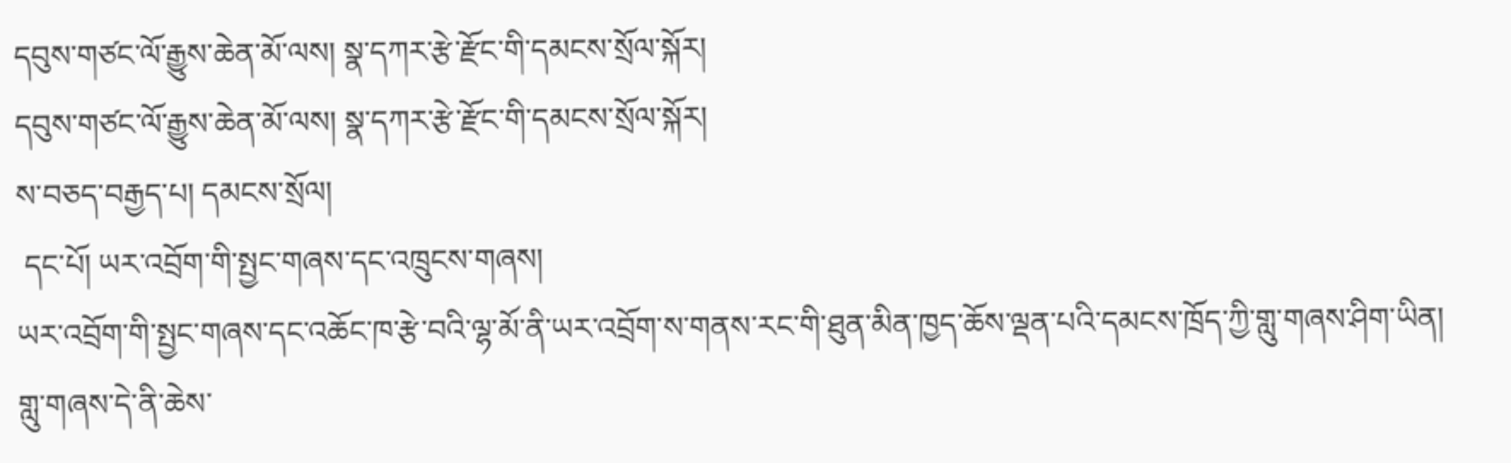དབུས་གཙང་ལོ་རྒྱུས་ཆེན་མོ་ལས། སྣ་དཀར་རྩེ་རྫོང་གི་དམངས་སྲོལ་སྐོར།
དབུས་གཙང་ལོ་རྒྱུས་ཆེན་མོ་ལས། སྣ་དཀར་རྩེ་རྫོང་གི་དམངས་སྲོལ་སྐོར།
ས་བཅད་བརྒྱད་པ། དམངས་སྲོལ།
 དང་པོ། ཡར་འབྲོག་གི་སྤྱང་གཞས་དང་འཁྲུངས་གཞས།
ཡར་འབྲོག་གི་སྤྱང་གཞས་དང་འཆོང་ཁ་རྩེ་བའི་ལྷ་མོ་ནི་ཡར་འབྲོག་ས་གནས་རང་གི་ཐུན་མིན་ཁྱད་ཆོས་ལྡན་པའི་དམངས་ཁྲོད་ཀྱི་གླུ་གཞས་ཤིག་ཡིན། གླུ་གཞས་དེ་ནི་ཆེས་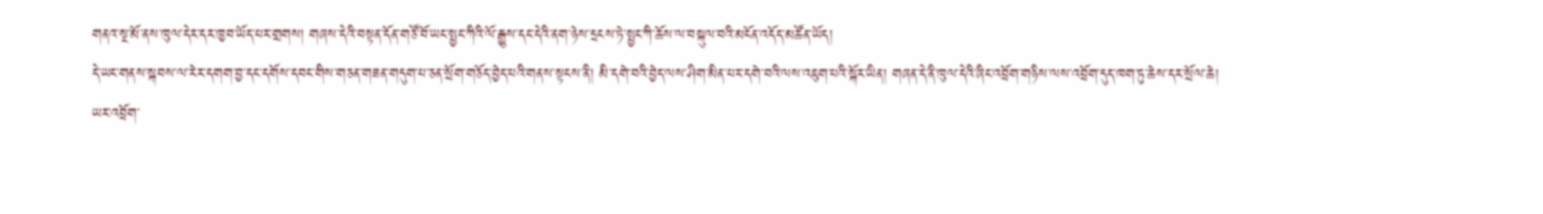གནའ་སྔ་མོ་ནས་ཁུལ་དེར་དར་ཁྱབ་ཡོད་པར་གྲགས། གཞས་དེའི་བསྟན་དོན་གཙོ་བོ་ཡང་སྤྱང་ཀིའི་ལོ་རྒྱུས་དང་དེའི་ནག་ཉེས་དྲངས་ཏེ་སྤྱང་ཀི་ཆོས་ལ་བསྐུལ་བའི་མངོན་འདོད་མཚོན་ཡོད།
དེ་ཡང་གནས་སྐབས་ལ་རེར་དགག་བྱ་དང་དགོས་དབང་གིས་གཅན་གཟན་གདུག་པ་ཅན་སྲོག་གཅོད་བྱེད་པའི་གནས་སྟངས་ནི། མི་དགེ་བའི་བྱེད་ལས་ཤིག་མིན་པར་དགེ་བའི་ལས་འཇུག་པའི་སྐོར་ཡིན། གཞན་དེ་ནི་ཁུལ་དེའི་ཞིང་འབྲོག་གཉིས་ལས་འབྲོག་དུད་ཁག་ཏུ་ཆེས་དར་སྲོལ་ཆེ།
ཡར་འབྲོག་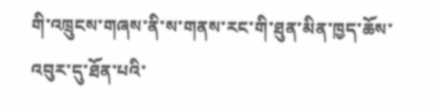གི་འཁྲུངས་གཞས་ནི་ས་གནས་རང་གི་ཐུན་མིན་ཁྱད་ཆོས་འབུར་དུ་ཐོན་པའི་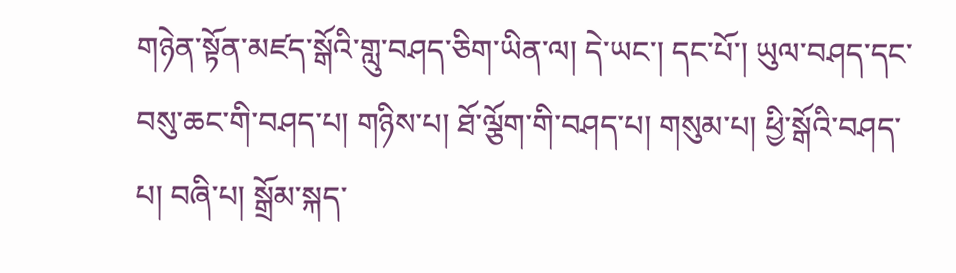གཉེན་སྟོན་མཛད་སྒོའི་གླུ་བཤད་ཅིག་ཡིན་ལ། དེ་ཡང་། དང་པོ་། ཡུལ་བཤད་དང་བསུ་ཆང་གི་བཤད་པ། གཉིས་པ། ཐོ་ལྕོག་གི་བཤད་པ། གསུམ་པ། ཕྱི་སྒོའི་བཤད་པ། བཞི་པ། སྒྲོམ་སྐད་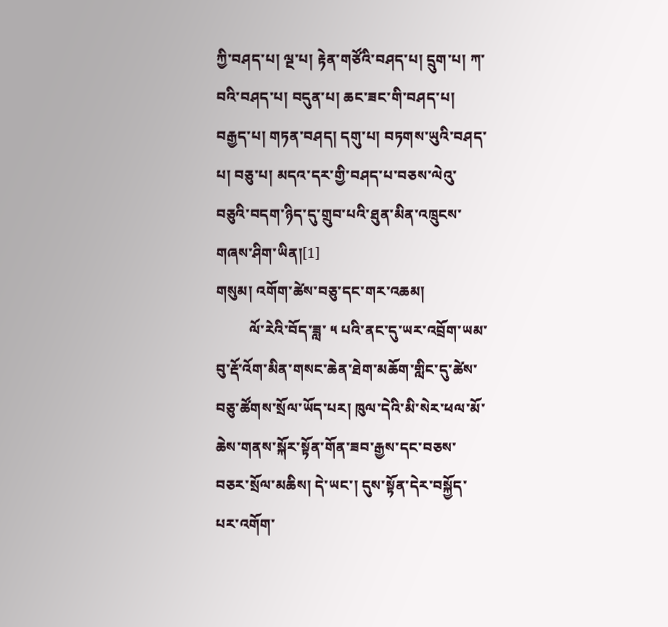ཀྱི་བཤད་པ། ལྔ་པ། རྟེན་གཙོའི་བཤད་པ། དྲུག་པ། ཀ་བའི་བཤད་པ། བདུན་པ། ཆང་ཟང་གི་བཤད་པ། བརྒྱད་པ། གཏན་བཤད། དགུ་པ། བཏགས་ཡུའི་བཤད་པ། བཅུ་པ། མདའ་དར་གྱི་བཤད་པ་བཅས་ལེའུ་བཅུའི་བདག་ཉིད་དུ་གྲུབ་པའི་ཐུན་མིན་འཁྲུངས་གཞས་ཤིག་ཡིན།[1]
གསུམ། འགོག་ཚེས་བཅུ་དང་གར་འཆམ།
         ལོ་རེའི་བོད་ཟླ་ ༥ པའི་ནང་དུ་ཡར་འབྲོག་ཡམ་བུ་རྡོ་འོག་མིན་གསང་ཆེན་ཐེག་མཆོག་གླིང་དུ་ཚེས་བཅུ་ཚོགས་སྲོལ་ཡོད་པར། ཁུལ་དེའི་མི་སེར་ཕལ་མོ་ཆེས་གནས་སྐོར་སྟོན་གོན་ཟབ་རྒྱས་དང་བཅས་བཅར་སྲོལ་མཆིས། དེ་ཡང་། དུས་སྟོན་དེར་བསྐྱོད་པར་འགོག་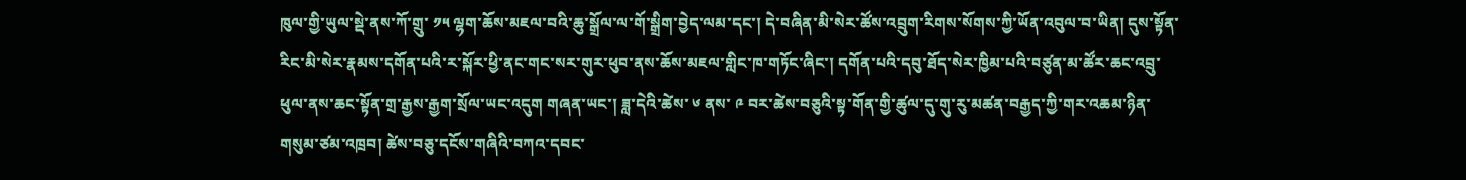ཁུལ་གྱི་ཡུལ་སྡེ་ནས་ཀོ་གྲུ་ ༡༥ ལྷག་ཆོས་མཇལ་བའི་ཆུ་སྒྲོལ་ལ་གོ་སྒྲིག་བྱེད་ལམ་དང་། དེ་བཞིན་མི་སེར་ཚོས་འབྲུག་རིགས་སོགས་ཀྱི་ཡོན་འབུལ་བ་ཡིན། དུས་སྟོན་རིང་མི་སེར་རྣམས་དགོན་པའི་ར་སྐོར་ཕྱི་ནང་གང་སར་གུར་ཕུབ་ནས་ཆོས་མཇལ་གླིང་ཁ་གཏོང་ཞིང་། དགོན་པའི་དབུ་ཐོད་སེར་ཁྱིམ་པའི་བཙུན་མ་ཚོར་ཆང་འབྲུ་ཕུལ་ནས་ཆང་སྟོན་གྲ་རྒྱས་རྒྱག་སྲོལ་ཡང་འདུག གཞན་ཡང་། ཟླ་དེའི་ཚེས་ ༦ ནས་ ༩ བར་ཚེས་བཅུའི་སྟ་གོན་གྱི་ཚུལ་དུ་གུ་རུ་མཚན་བརྒྱད་ཀྱི་གར་འཆམ་ཉིན་གསུམ་ཙམ་འཁྲབ། ཚེས་བཅུ་དངོས་གཞིའི་བཀའ་དབང་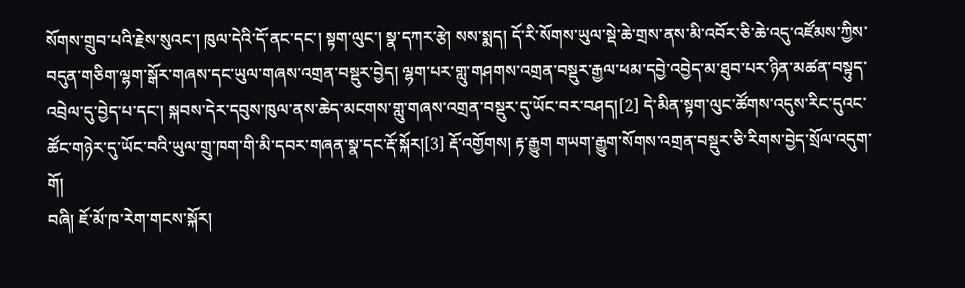སོགས་གྲུབ་པའི་རྗེས་སུའང་། ཁུལ་དེའི་དོ་ནང་དང་། སྟག་ལུང་། སྣ་དཀར་རྩེ། སས་སྨད། དོ་རི་སོགས་ཡུལ་སྡེ་ཆེ་གྲས་ནས་མི་འབོར་ཅི་ཆེ་འདུ་འཛོམས་ཀྱིས་བདུན་གཅིག་ལྷག་སྒོར་གཞས་དང་ཡུལ་གཞས་འགྲན་བསྡུར་བྱེད། ལྷག་པར་གླུ་གཤགས་འགྲན་བསྡུར་རྒྱལ་ཕམ་དབྱེ་འབྱེད་མ་ཐུབ་པར་ཉིན་མཚན་བསྟུད་འབྲེལ་དུ་བྱེད་པ་དང་། སྐབས་དེར་དབུས་ཁུལ་ནས་ཆེད་མངགས་གླུ་གཞས་འགྲན་བསྡུར་དུ་ཡོང་བར་བཤད།[2] དེ་མིན་སྟག་ལུང་ཚོགས་འདུས་རིང་དུའང་ཚོང་གཉེར་དུ་ཡོང་བའི་ཡུལ་གྲུ་ཁག་གི་མི་དབར་གཞན་སྣ་དང་རྡོ་སྐོར།[3] རྡོ་འགྱོགས། རྟ་རྒྱུག གཡག་རྒྱུག་སོགས་འགྲན་བསྡུར་ཅི་རིགས་བྱེད་སྲོལ་འདུག་གོ།
བཞི། ཇོ་མོ་ཁ་རེག་གངས་སྐོར།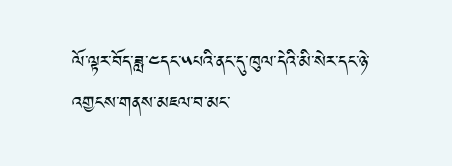ལོ་ལྟར་བོད་ཟླ་༤དང་༥པའི་ནང་དུ་ཁུལ་དེའི་མི་སེར་དང་ཉེ་འགྱངས་གནས་མཇལ་བ་མང་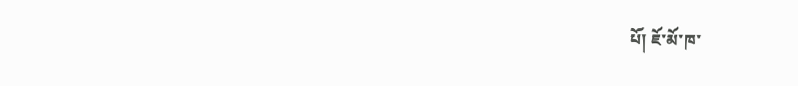པོ། ཇོ་མོ་ཁ་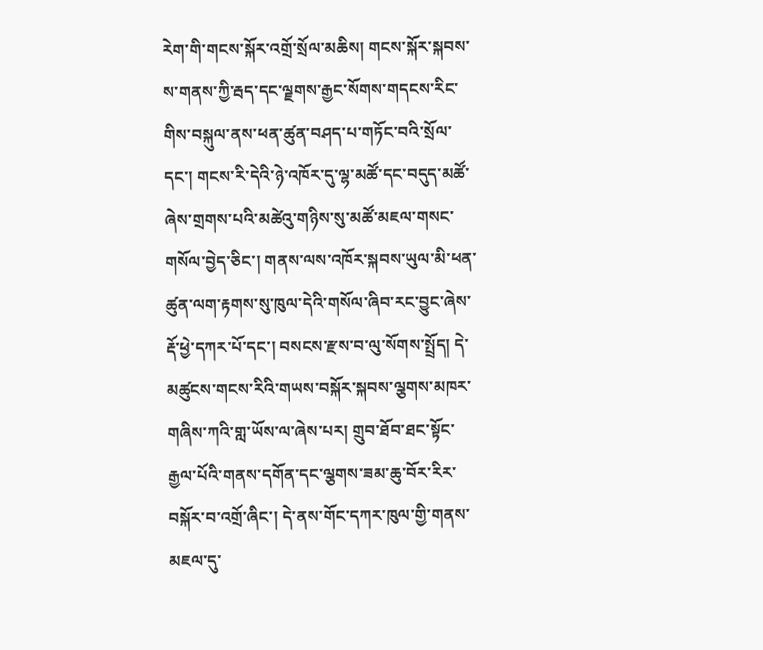རེག་གི་གངས་སྐོར་འགྲོ་སྲོལ་མཆིས། གངས་སྐོར་སྐབས་ས་གནས་ཀྱི་རྦད་དང་ལྗགས་རྒྱང་སོགས་གདངས་རིང་གིས་བསྐུལ་ནས་ཕན་ཚུན་བཤད་པ་གཏོང་བའི་སྲོལ་དང་། གངས་རི་དེའི་ཉེ་འཁོར་དུ་ལྷ་མཚོ་དང་བདུད་མཚོ་ཞེས་གྲགས་པའི་མཚེའུ་གཉིས་སུ་མཚོ་མཇལ་གསང་གསོལ་བྱེད་ཅིང་། གནས་ལས་འཁོར་སྐབས་ཡུལ་མི་ཕན་ཚུན་ལག་རྟགས་སུ་ཁུལ་དེའི་གསོལ་ཞིབ་རང་བྱུང་ཞེས་རྡོ་ཕྱེ་དཀར་པོ་དང་། བསངས་རྫས་བ་ལུ་སོགས་སྤྲོད། དེ་མཚུངས་གངས་རིའི་གཡས་བསྐོར་སྐབས་ལྕགས་མཁར་གཞིས་ཀའི་གླ་ཡོས་ལ་ཞེས་པར། གྲུབ་ཐོབ་ཐང་སྟོང་རྒྱལ་པོའི་གནས་དགོན་དང་ལྕགས་ཟམ་ཆུ་བོར་རིར་བསྐོར་བ་འགྲོ་ཞིང་། དེ་ནས་གོང་དཀར་ཁུལ་གྱི་གནས་མཇལ་དུ་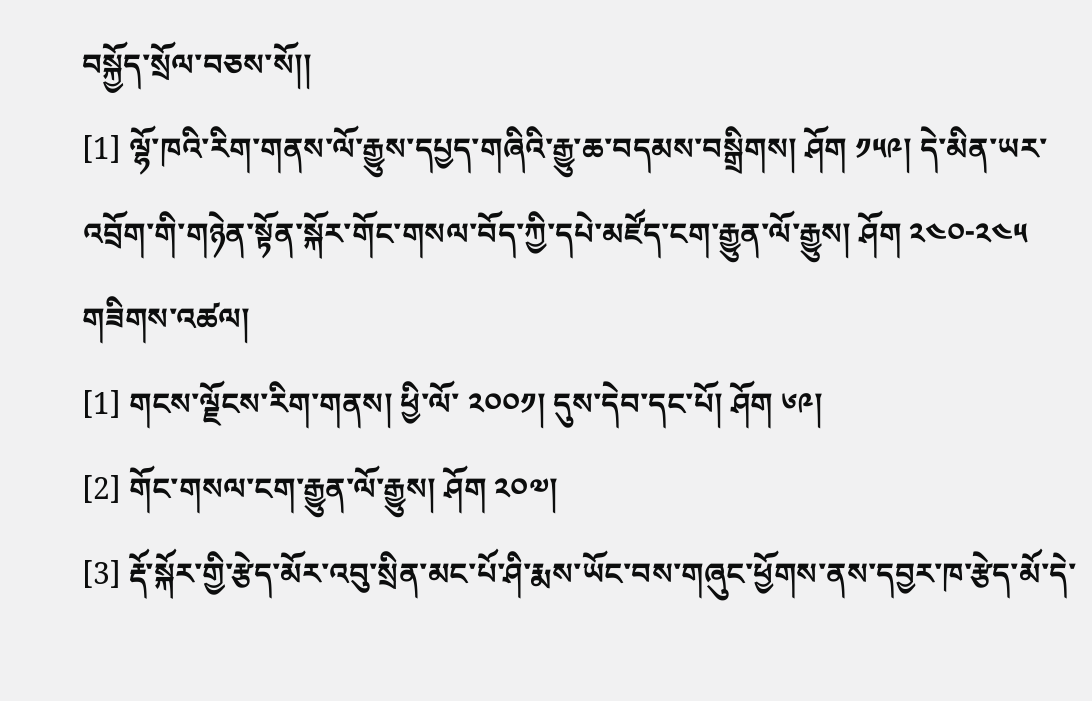བསྐྱོད་སྲོལ་བཅས་སོ།།
[1] ལྷོ་ཁའི་རིག་གནས་ལོ་རྒྱུས་དཔྱད་གཞིའི་རྒྱུ་ཆ་བདམས་བསྒྲིགས། ཤོག ༡༥༩། དེ་མིན་ཡར་འབྲོག་གི་གཉེན་སྟོན་སྐོར་གོང་གསལ་བོད་ཀྱི་དཔེ་མཛོད་ངག་རྒྱུན་ལོ་རྒྱུས། ཤོག ༢༤༠-༢༤༥ གཟིགས་འཚལ།
[1] གངས་ལྗོངས་རིག་གནས། ཕྱི་ལོ་ ༢༠༠༡། དུས་དེབ་དང་པོ། ཤོག ༦༩།
[2] གོང་གསལ་ངག་རྒྱུན་ལོ་རྒྱུས། ཤོག ༢༠༧།
[3] རྡོ་སྐོར་གྱི་རྩེད་མོར་འབུ་སྲིན་མང་པོ་ཤི་རྨས་ཡོང་བས་གཞུང་ཕྱོགས་ནས་དབྱར་ཁ་རྩེད་མོ་དེ་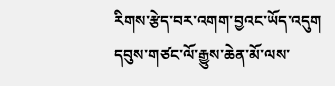རིགས་རྩེད་བར་འགག་བྱའང་ཡོད་འདུག
དབུས་གཙང་ལོ་རྒྱུས་ཆེན་མོ་ལས་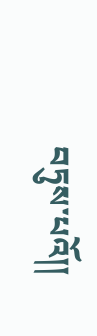བཏུས་པའོ།།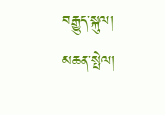བརྒྱུད་སྐུལ།
མཆན་སྤེལ།